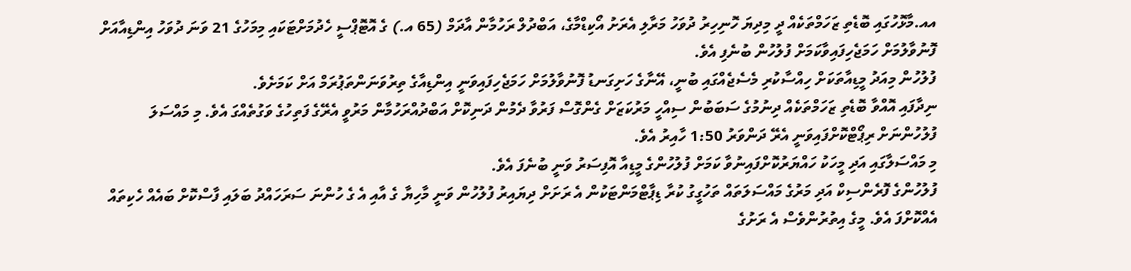އއ.މާޅޮހުގައި ބޮޑެތި ޒަހަމްތަކެއް ދީ މިދިޔަ ހޮނިހިރު ދުވަހު މަރާލި އެރަށު އޯކިޑްމާގެ، އަބްދުލް ރަހުމާން އާދަމް (65 އ.) ގެ އޮޓޮޕްސީ ހެދުމަށްޓަކައި މިމަހުގެ 21 ވަނަ ދުވަހު އިންޑިއާއަށް ފޮނުވާލުމަށް ހަމަޖެހިފައިވާކަމަށް ފުލުހުން ބުނެފި އެވެ.
ފުލުހުން މިއަދު މީޑިއާތަކަށް ހިއްސާކުރި މެސެޖެއްގައި ބުނީ، އޭނާގެ ހަށިގަނޑު ފޮނުވާލުމަށް ހަމަޖެހިފައިވަނީ އިންޑިއާގެ ތިރުވަނަންތަޕުރަމް އަށް ކަމަށެވެ.
ނިދާފައި އޮއްވާ ބޮޑެތި ޒަހަމްތަކެއް ދިނުމުގެ ސަބަބުން ސިއްހީ މަރުކަޒަށް ގެންގޮސް ފަރުވާ ދެމުން ދަނިކޮށް އަބްދުއްރަހުމާން މަރުވީ އެރޭގެ ފަތިހުގެ ވަގުތެއްގަ އެވެ. މި މައްސަލަ ފުލުހުންނަށް ރިޕޯޓްކޮށްފައިވަނީ އެރޭ ދަންވަރު 1:50 ހާއިރު އެވެ.
މި މައްސަލާގައި އަދި މީހަކު ހައްޔަރުކޮށްފައިނުވާ ކަމަށް ފުލުހުންގެ މީޑިއާ އޮފިސަރު ވަނީ ބުނެފަ އެވެ.
ފުލުހުންގެ ފޮރެންސިކް އަދި މަރުގެ މައްސަލަތައް ތަހުގީގު ކުރާ ޑިޕާޓްމަންޓަކުން އެ ރަށަށް ދިޔައިރު ފުލުހުން ވަނީ މާހިޔާ ގެ އާއި އެ ގެ ހުންނަ ސަރަހައްދު ބަލައި ފާސްކޮށް ބައެއް ހެކިތައް އެއްކޮށްފަ އެވެ. މީގެ އިތުރުންވެސް އެ ރަށުގެ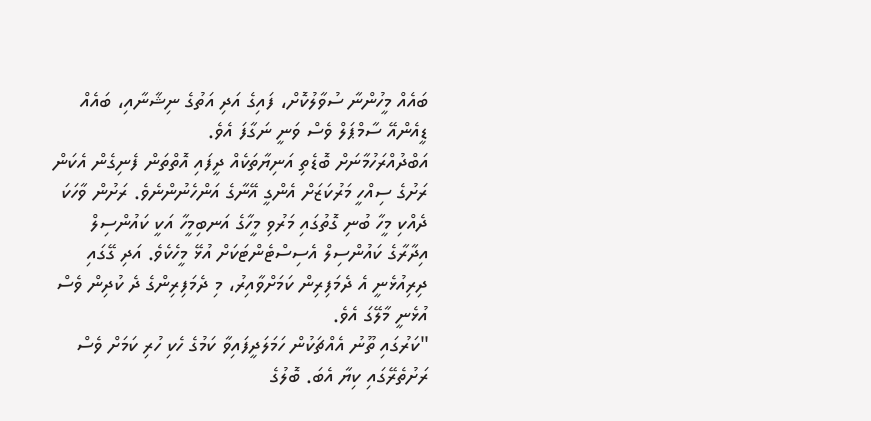ބައެއް މީހުންނާ ސުވާލުކޮށް، ފައިގެ އަދި އަތުގެ ނިޝާނާއި، ބައެއް ޑީއެންއޭ ސާމްޕަލް ވެސް ވަނީ ނަގާފަ އެވެ.
އަބްދުއްރަހުމާނަށް ބޮޑެތި އަނިޔާތަކެއް ދީފައި އޮތްތަން ފެނިގެން އެކަން ރަށުގެ ސިއްހީ މަރުކަޒަށް އެންގީ އޭނާގެ އަންހެނުންނެވެ. ރަށުން ވާހަކަ ދެއްކި މީހާ ބުނި ގޮތުގައި މަރުވި މީހާގެ އަނބިމީހާ އަކީ ކައުންސިލް އިދާރާގެ ކައުންސިލް އެސިސްޓެންޓަކަށް އުޅޭ މީހެކެވެ. އަދި ގޭގައި ދިރިއުޅެނީ އެ ދެމަފިރިން ކަމަށްވާއިރު، މި ދެމަފިރިންގެ ދެ ކުދިން ވެސް އުޅެނީ މާލޭގަ އެވެ.
"ކަރުގައި ތޫނު އެއްޗަކުން ހަމަލަދީފައިވާ ކަމުގެ ހެކި ހުރި ކަމަށް ވެސް ރަށުތެރޭގައި ކިޔާ އެބަ. ބޮލުގެ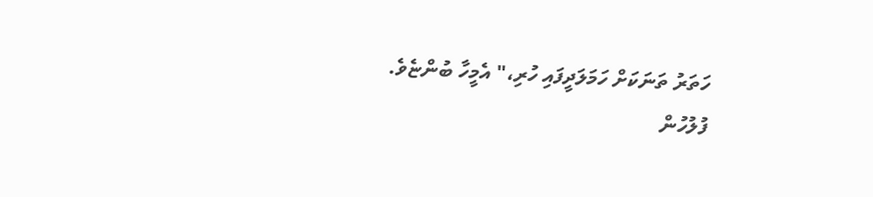ހަތަރު ތަނަކަށް ހަމަލަދީފައި ހުރި،" އެމީހާ ބުންޏެވެ.
ފުލުހުން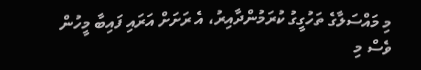މި މައްސަލާގެ ތަހުގީގު ކުރަމުންދާއިރު، އެ ރަށަށް އަރައި ފައިބާ މީހުން ވެސް މި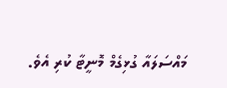މައްސަލައާ ގުޅިގެމް މޮނީޓާ ކުރި އެވެ.